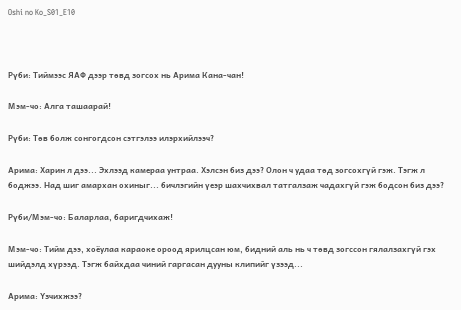Oshi no Ko_S01_E10



Рүби: Тиймээс ЯАФ дээр төвд зогсох нь Арима Кана-чан!

Мэм-чо: Алга ташаарай!

Рүби: Төв болж сонгогдсон сэтгэлээ илэрхийлээч?

Арима: Харин л дээ... Эхлээд камераа унтраа. Хэлсэн биз дээ? Олон ч удаа төд зогсохгүй гэж. Тэгж л боджээ. Над шиг амархан охиныг... бичлэгийн үеэр шахчихвал татгалзаж чадахгүй гэж бодсон биз дээ?

Рүби/Мэм-чо: Баларлаа, баригдчихаж!

Мэм-чо: Тийм дээ, хоёулаа караоке ороод ярилцсан юм, бидний аль нь ч төвд зогссон гялалзахгүй гэх шийдэлд хүрээд. Тэгж байхдаа чиний гаргасан дууны клипийг үзээд...

Арима: Үзчихжээ?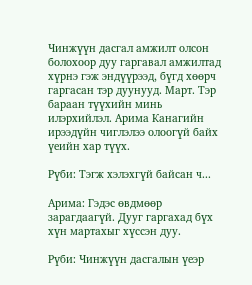Чинжүүн дасгал амжилт олсон болохоор дуу гаргавал амжилтад хүрнэ гэж эндүүрээд, бүгд хөөрч гаргасан тэр дуунууд. Март. Тэр бараан түүхийн минь илэрхийлэл. Арима Канагийн ирээдүйн чиглэлээ олоогүй байх үеийн хар түүх.

Рүби: Тэгж хэлэхгүй байсан ч...

Арима: Гэдэс өвдмөөр зарагдаагүй. Дууг гаргахад бүх хүн мартахыг хүссэн дуу.

Рүби: Чинжүүн дасгалын үеэр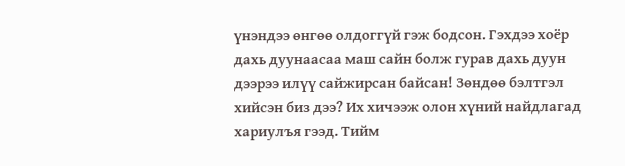үнэндээ өнгөө олдоггүй гэж бодсон. Гэхдээ хоёр дахь дуунаасаа маш сайн болж гурав дахь дуун дээрээ илүү сайжирсан байсан! Зөндөө бэлтгэл хийсэн биз дээ? Их хичээж олон хүний найдлагад хариулъя гээд. Тийм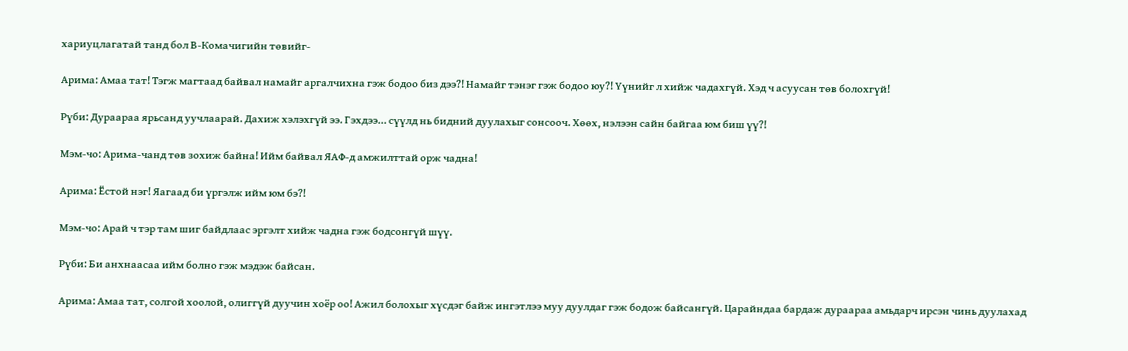хариуцлагатай танд бол В-Комачигийн төвийг-

Арима: Амаа тат! Тэгж магтаад байвал намайг аргалчихна гэж бодоо биз дээ?! Намайг тэнэг гэж бодоо юу?! Үүнийг л хийж чадахгүй. Хэд ч асуусан төв болохгүй!

Рүби: Дураараа ярьсанд уучлаарай. Дахиж хэлэхгүй ээ. Гэхдээ... сүүлд нь бидний дуулахыг сонсооч. Хөөх, нэлээн сайн байгаа юм биш үү?!

Мэм-чо: Арима-чанд төв зохиж байна! Ийм байвал ЯАФ-д амжилттай орж чадна!

Арима: Ёстой нэг! Яагаад би үргэлж ийм юм бэ?!

Мэм-чо: Арай ч тэр там шиг байдлаас эргэлт хийж чадна гэж бодсонгүй шүү.

Рүби: Би анхнаасаа ийм болно гэж мэдэж байсан.

Арима: Амаа тат, солгой хоолой, олиггүй дуучин хоёр оо! Ажил болохыг хүсдэг байж ингэтлээ муу дуулдаг гэж бодож байсангүй. Царайндаа бардаж дураараа амьдарч ирсэн чинь дуулахад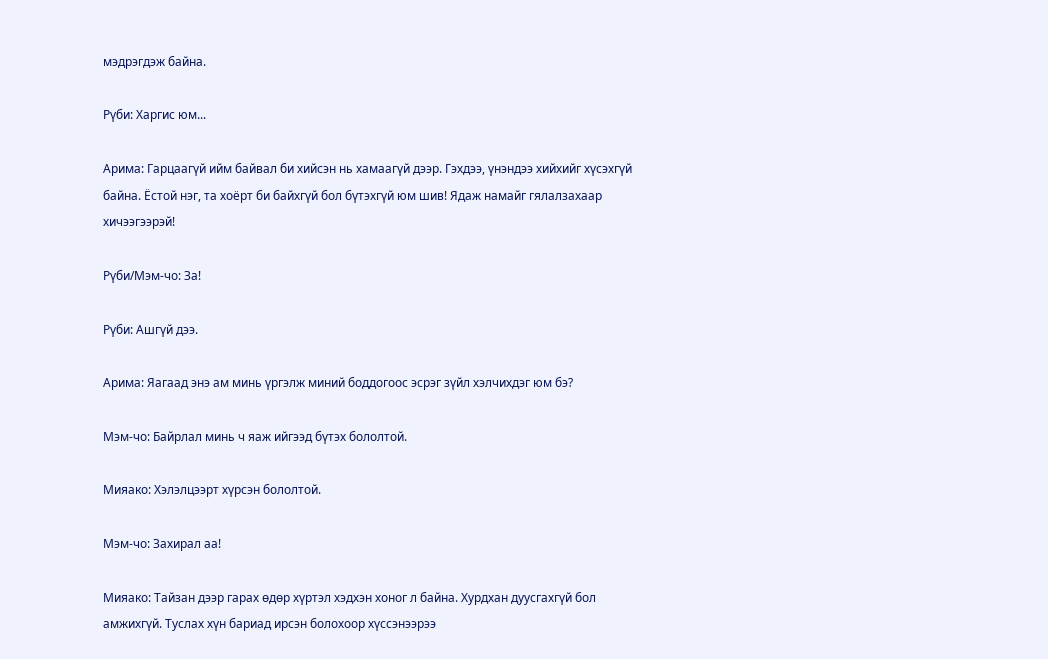мэдрэгдэж байна.

Рүби: Харгис юм...

Арима: Гарцаагүй ийм байвал би хийсэн нь хамаагүй дээр. Гэхдээ, үнэндээ хийхийг хүсэхгүй байна. Ёстой нэг, та хоёрт би байхгүй бол бүтэхгүй юм шив! Ядаж намайг гялалзахаар хичээгээрэй!

Рүби/Мэм-чо: За!

Рүби: Ашгүй дээ.

Арима: Яагаад энэ ам минь үргэлж миний боддогоос эсрэг зүйл хэлчихдэг юм бэ?

Мэм-чо: Байрлал минь ч яаж ийгээд бүтэх бололтой.

Мияако: Хэлэлцээрт хүрсэн бололтой.

Мэм-чо: Захирал аа!

Мияако: Тайзан дээр гарах өдөр хүртэл хэдхэн хоног л байна. Хурдхан дуусгахгүй бол амжихгүй. Туслах хүн бариад ирсэн болохоор хүссэнээрээ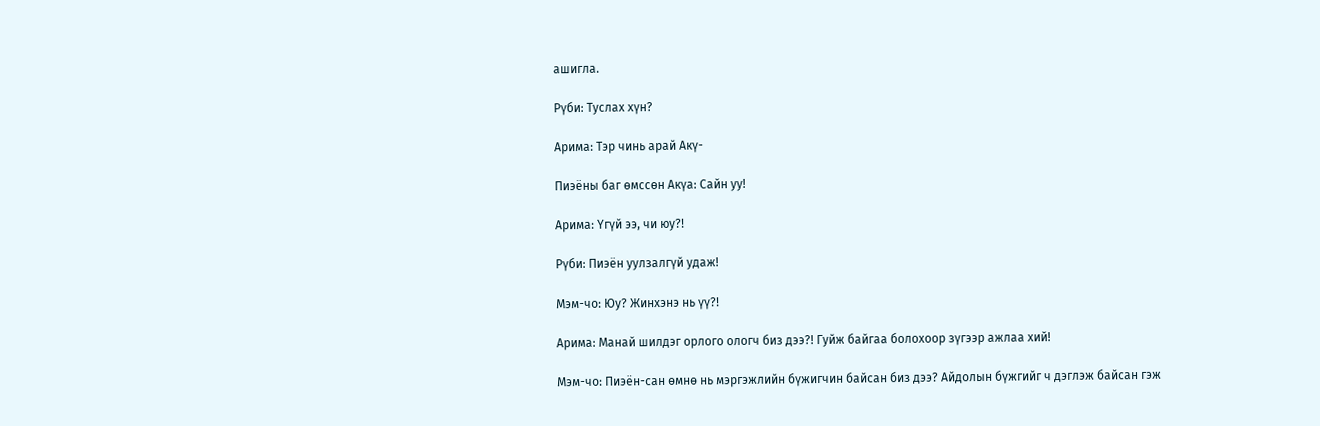ашигла.

Рүби: Туслах хүн?

Арима: Тэр чинь арай Акү-

Пиэёны баг өмссөн Акүа: Сайн уу!

Арима: Үгүй ээ, чи юу?!

Рүби: Пиэён уулзалгүй удаж!

Мэм-чо: Юу? Жинхэнэ нь үү?!

Арима: Манай шилдэг орлого ологч биз дээ?! Гуйж байгаа болохоор зүгээр ажлаа хий!

Мэм-чо: Пиэён-сан өмнө нь мэргэжлийн бүжигчин байсан биз дээ? Айдолын бүжгийг ч дэглэж байсан гэж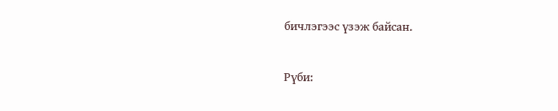бичлэгээс үзэж байсан.

Рүби: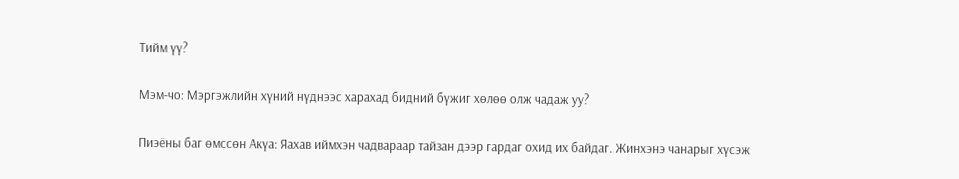Тийм үү?

Мэм-чо: Мэргэжлийн хүний нүднээс харахад бидний бүжиг хөлөө олж чадаж уу?

Пиэёны баг өмссөн Акүа: Яахав иймхэн чадвараар тайзан дээр гардаг охид их байдаг. Жинхэнэ чанарыг хүсэж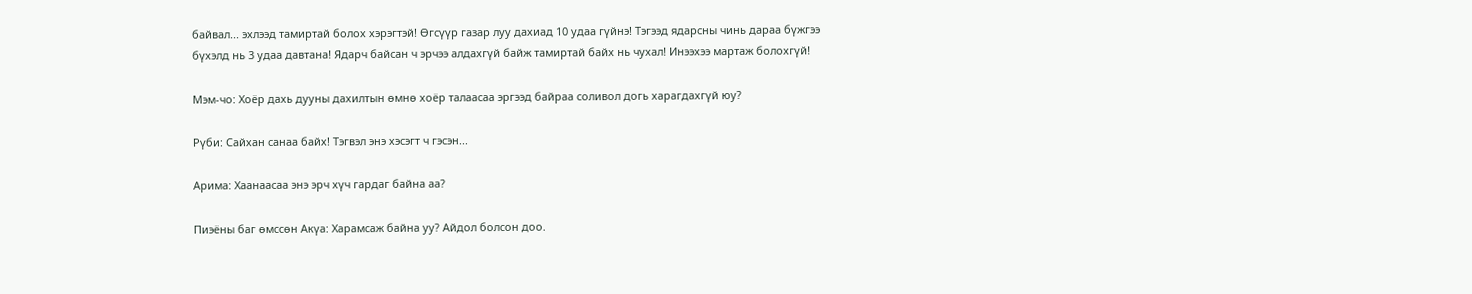байвал... эхлээд тамиртай болох хэрэгтэй! Өгсүүр газар луу дахиад 10 удаа гүйнэ! Тэгээд ядарсны чинь дараа бүжгээ бүхэлд нь 3 удаа давтана! Ядарч байсан ч эрчээ алдахгүй байж тамиртай байх нь чухал! Инээхээ мартаж болохгүй!

Мэм-чо: Хоёр дахь дууны дахилтын өмнө хоёр талаасаа эргээд байраа соливол догь харагдахгүй юу?

Рүби: Сайхан санаа байх! Тэгвэл энэ хэсэгт ч гэсэн...

Арима: Хаанаасаа энэ эрч хүч гардаг байна аа?

Пиэёны баг өмссөн Акүа: Харамсаж байна уу? Айдол болсон доо.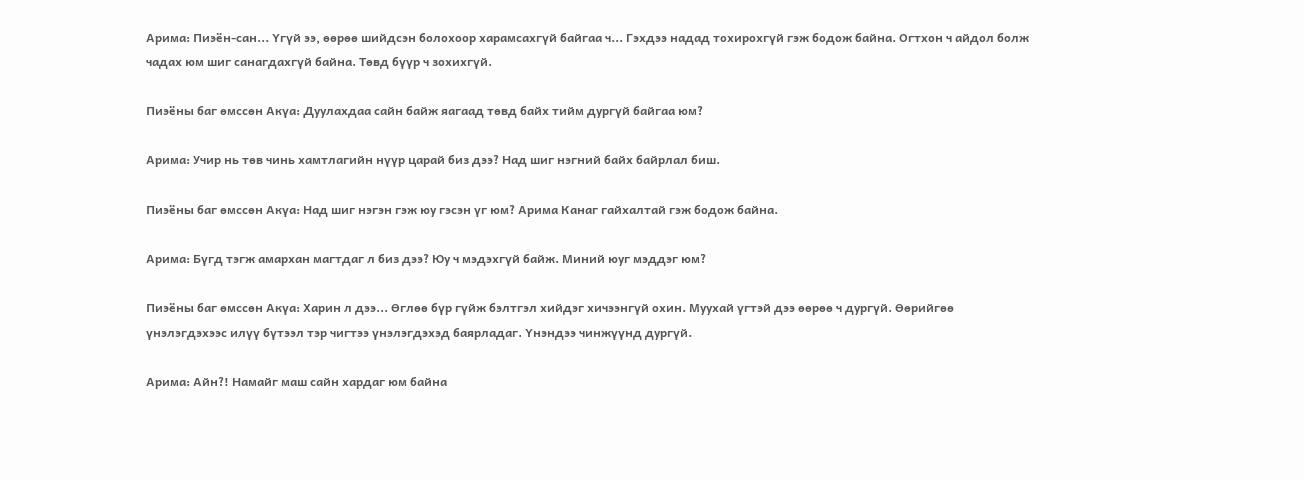Арима: Пиэён-сан... Үгүй ээ, өөрөө шийдсэн болохоор харамсахгүй байгаа ч... Гэхдээ надад тохирохгүй гэж бодож байна. Огтхон ч айдол болж чадах юм шиг санагдахгүй байна. Төвд бүүр ч зохихгүй.

Пиэёны баг өмссөн Акүа: Дуулахдаа сайн байж яагаад төвд байх тийм дургүй байгаа юм?

Арима: Учир нь төв чинь хамтлагийн нүүр царай биз дээ? Над шиг нэгний байх байрлал биш.

Пиэёны баг өмссөн Акүа: Над шиг нэгэн гэж юу гэсэн үг юм? Арима Канаг гайхалтай гэж бодож байна.

Арима: Бүгд тэгж амархан магтдаг л биз дээ? Юу ч мэдэхгүй байж. Миний юуг мэддэг юм?

Пиэёны баг өмссөн Акүа: Харин л дээ... Өглөө бүр гүйж бэлтгэл хийдэг хичээнгүй охин. Муухай үгтэй дээ өөрөө ч дургүй. Өөрийгөө үнэлэгдэхээс илүү бүтээл тэр чигтээ үнэлэгдэхэд баярладаг. Үнэндээ чинжүүнд дургүй.

Арима: Айн?! Намайг маш сайн хардаг юм байна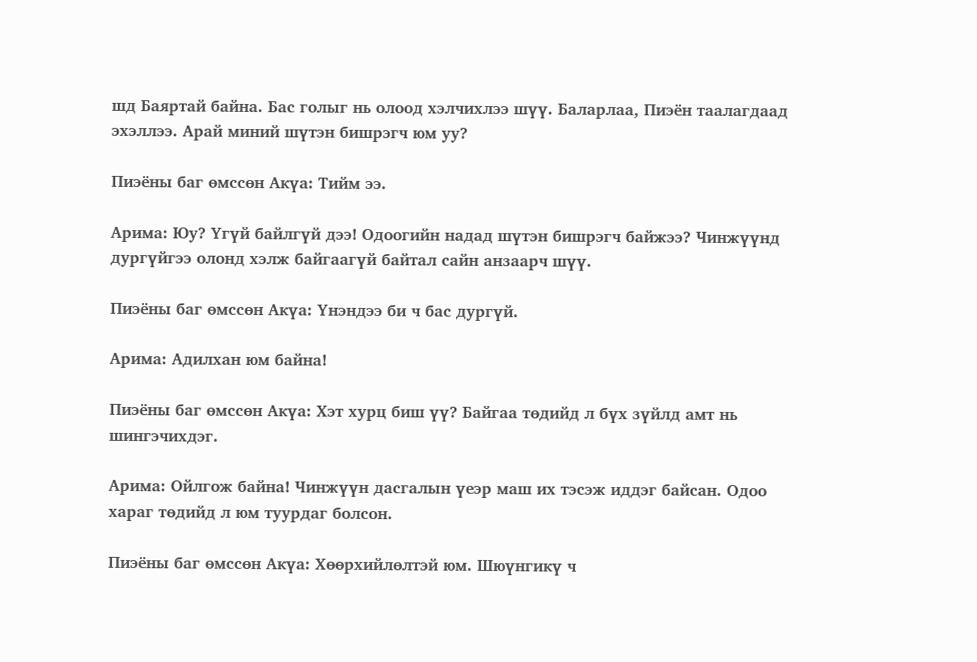шд Баяртай байна. Бас голыг нь олоод хэлчихлээ шүү. Баларлаа, Пиэён таалагдаад эхэллээ. Арай миний шүтэн бишрэгч юм уу?

Пиэёны баг өмссөн Акүа: Тийм ээ.

Арима: Юу? Үгүй байлгүй дээ! Одоогийн надад шүтэн бишрэгч байжээ? Чинжүүнд дургүйгээ олонд хэлж байгаагүй байтал сайн анзаарч шүү.

Пиэёны баг өмссөн Акүа: Үнэндээ би ч бас дургүй.

Арима: Адилхан юм байна!

Пиэёны баг өмссөн Акүа: Хэт хурц биш үү? Байгаа төдийд л бүх зүйлд амт нь шингэчихдэг.

Арима: Ойлгож байна! Чинжүүн дасгалын үеэр маш их тэсэж иддэг байсан. Одоо хараг төдийд л юм туурдаг болсон.

Пиэёны баг өмссөн Акүа: Хөөрхийлөлтэй юм. Шюүнгикү ч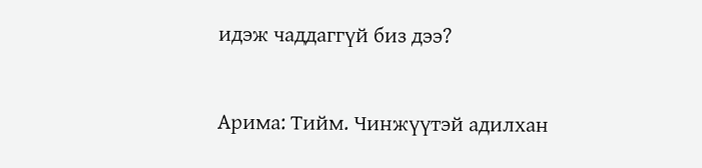идэж чаддаггүй биз дээ?

Арима: Тийм. Чинжүүтэй адилхан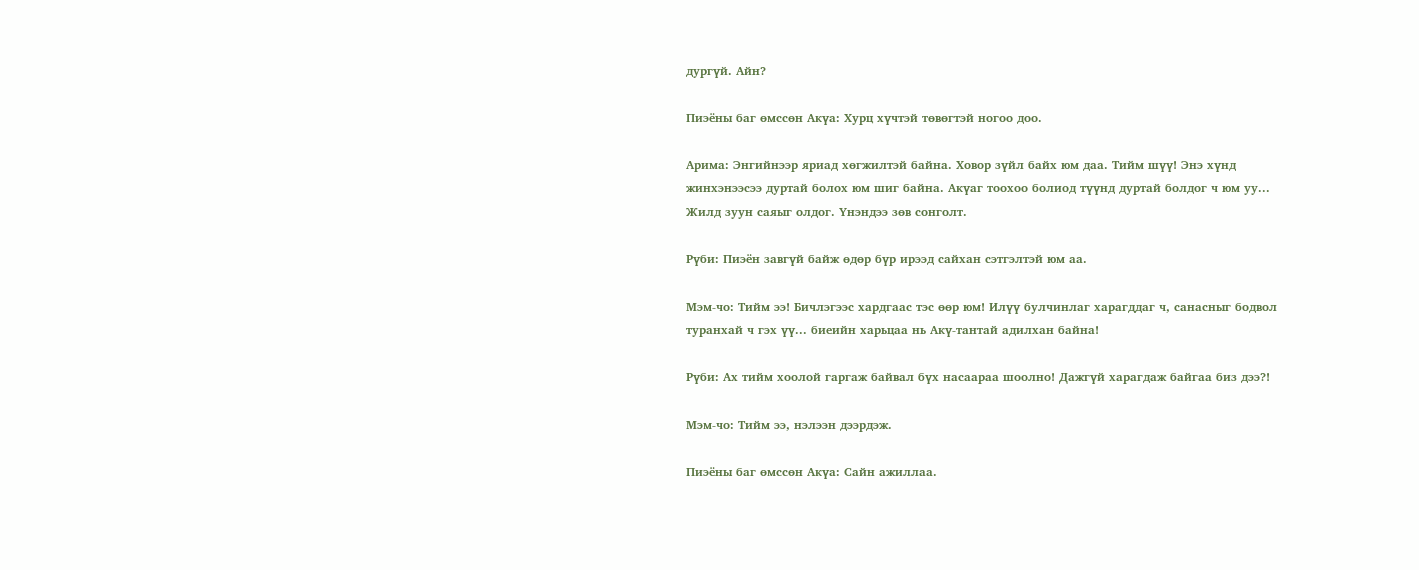дургүй. Айн?

Пиэёны баг өмссөн Акүа: Хурц хүчтэй төвөгтэй ногоо доо.

Арима: Энгийнээр яриад хөгжилтэй байна. Ховор зүйл байх юм даа. Тийм шүү! Энэ хүнд жинхэнээсээ дуртай болох юм шиг байна. Акүаг тоохоо болиод түүнд дуртай болдог ч юм уу... Жилд зуун саяыг олдог. Үнэндээ зөв сонголт.

Рүби: Пиэён завгүй байж өдөр бүр ирээд сайхан сэтгэлтэй юм аа.

Мэм-чо: Тийм ээ! Бичлэгээс хардгаас тэс өөр юм! Илүү булчинлаг харагддаг ч, санасныг бодвол туранхай ч гэх үү... биеийн харьцаа нь Акү-тантай адилхан байна!

Рүби: Ах тийм хоолой гаргаж байвал бүх насаараа шоолно! Дажгүй харагдаж байгаа биз дээ?!

Мэм-чо: Тийм ээ, нэлээн дээрдэж.

Пиэёны баг өмссөн Акүа: Сайн ажиллаа.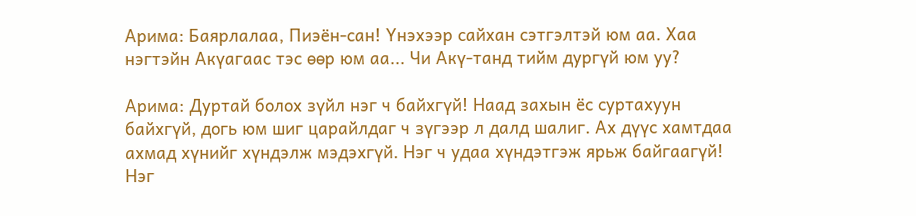Арима: Баярлалаа, Пиэён-сан! Үнэхээр сайхан сэтгэлтэй юм аа. Хаа нэгтэйн Акүагаас тэс өөр юм аа... Чи Акү-танд тийм дургүй юм уу?

Арима: Дуртай болох зүйл нэг ч байхгүй! Наад захын ёс суртахуун байхгүй, догь юм шиг царайлдаг ч зүгээр л далд шалиг. Ах дүүс хамтдаа ахмад хүнийг хүндэлж мэдэхгүй. Нэг ч удаа хүндэтгэж ярьж байгаагүй! Нэг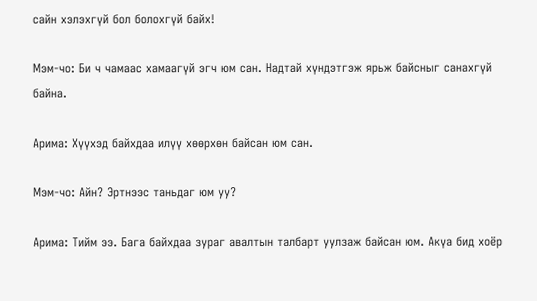сайн хэлэхгүй бол болохгүй байх!

Мэм-чо: Би ч чамаас хамаагүй эгч юм сан. Надтай хүндэтгэж ярьж байсныг санахгүй байна.

Арима: Хүүхэд байхдаа илүү хөөрхөн байсан юм сан.

Мэм-чо: Айн? Эртнээс таньдаг юм уу?

Арима: Тийм ээ. Бага байхдаа зураг авалтын талбарт уулзаж байсан юм. Акүа бид хоёр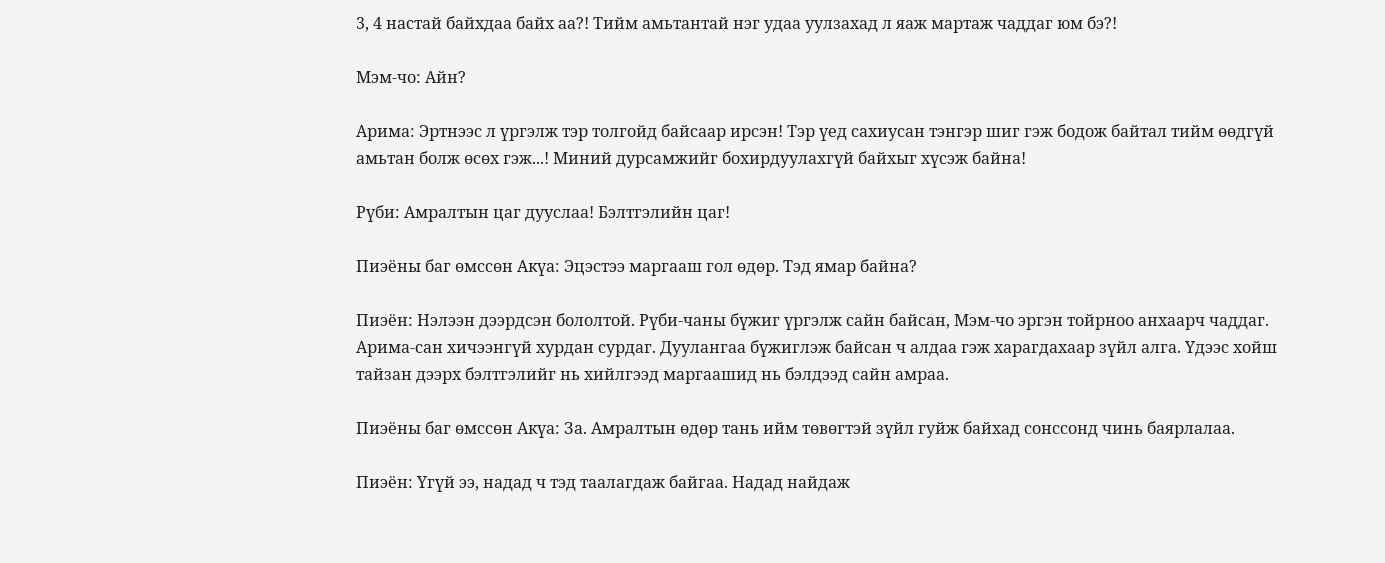3, 4 настай байхдаа байх аа?! Тийм амьтантай нэг удаа уулзахад л яаж мартаж чаддаг юм бэ?!

Мэм-чо: Айн?

Арима: Эртнээс л үргэлж тэр толгойд байсаар ирсэн! Тэр үед сахиусан тэнгэр шиг гэж бодож байтал тийм өөдгүй амьтан болж өсөх гэж...! Миний дурсамжийг бохирдуулахгүй байхыг хүсэж байна!

Рүби: Амралтын цаг дууслаа! Бэлтгэлийн цаг!

Пиэёны баг өмссөн Акүа: Эцэстээ маргааш гол өдөр. Тэд ямар байна?

Пиэён: Нэлээн дээрдсэн бололтой. Рүби-чаны бүжиг үргэлж сайн байсан, Мэм-чо эргэн тойрноо анхаарч чаддаг. Арима-сан хичээнгүй хурдан сурдаг. Дуулангаа бүжиглэж байсан ч алдаа гэж харагдахаар зүйл алга. Үдээс хойш тайзан дээрх бэлтгэлийг нь хийлгээд маргаашид нь бэлдээд сайн амраа.

Пиэёны баг өмссөн Акүа: За. Амралтын өдөр тань ийм төвөгтэй зүйл гуйж байхад сонссонд чинь баярлалаа.

Пиэён: Үгүй ээ, надад ч тэд таалагдаж байгаа. Надад найдаж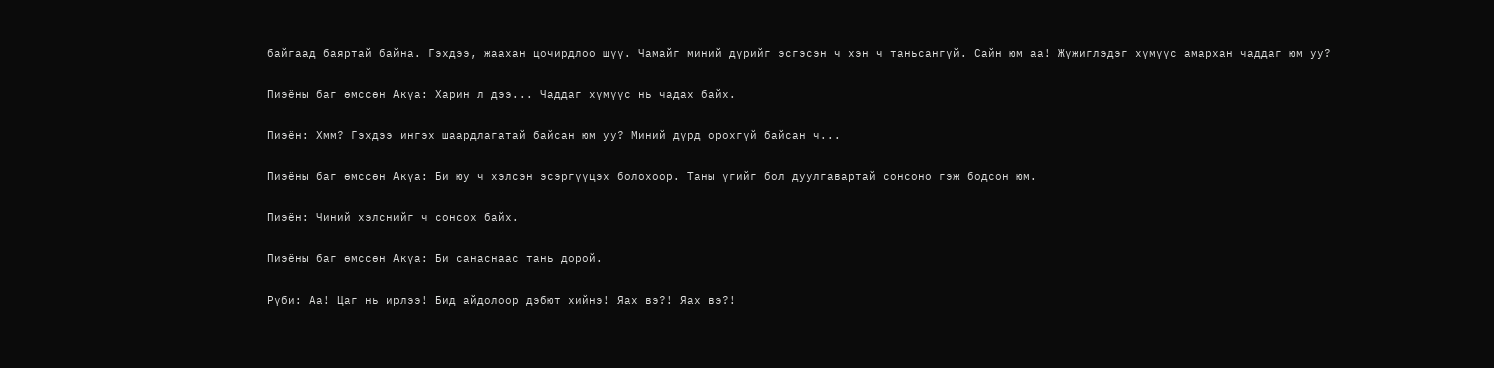байгаад баяртай байна. Гэхдээ, жаахан цочирдлоо шүү. Чамайг миний дүрийг эсгэсэн ч хэн ч таньсангүй. Сайн юм аа! Жүжиглэдэг хүмүүс амархан чаддаг юм уу?

Пиэёны баг өмссөн Акүа: Харин л дээ... Чаддаг хүмүүс нь чадах байх.

Пиэён: Хмм? Гэхдээ ингэх шаардлагатай байсан юм уу? Миний дүрд орохгүй байсан ч...

Пиэёны баг өмссөн Акүа: Би юу ч хэлсэн эсэргүүцэх болохоор. Таны үгийг бол дуулгавартай сонсоно гэж бодсон юм.

Пиэён: Чиний хэлснийг ч сонсох байх.

Пиэёны баг өмссөн Акүа: Би санаснаас тань дорой.

Рүби: Аа! Цаг нь ирлээ! Бид айдолоор дэбют хийнэ! Яах вэ?! Яах вэ?!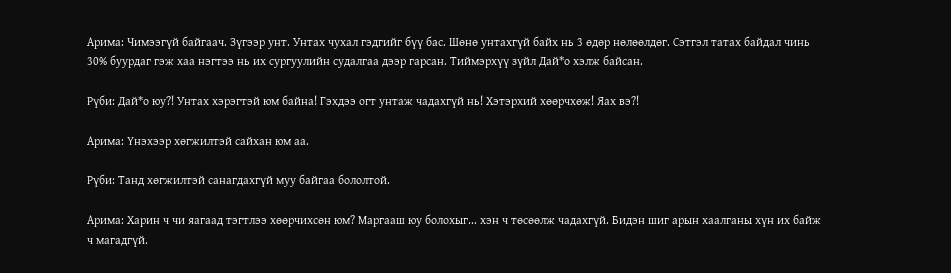Арима: Чимээгүй байгаач. Зүгээр унт. Унтах чухал гэдгийг бүү бас. Шөнө унтахгүй байх нь 3 өдөр нөлөөлдөг. Сэтгэл татах байдал чинь 30% буурдаг гэж хаа нэгтээ нь их сургуулийн судалгаа дээр гарсан. Тиймэрхүү зүйл Дай*о хэлж байсан.

Рүби: Дай*о юу?! Унтах хэрэгтэй юм байна! Гэхдээ огт унтаж чадахгүй нь! Хэтэрхий хөөрчхөж! Яах вэ?!

Арима: Үнэхээр хөгжилтэй сайхан юм аа.

Рүби: Танд хөгжилтэй санагдахгүй муу байгаа бололтой.

Арима: Харин ч чи яагаад тэгтлээ хөөрчихсөн юм? Маргааш юу болохыг... хэн ч төсөөлж чадахгүй. Бидэн шиг арын хаалганы хүн их байж ч магадгүй.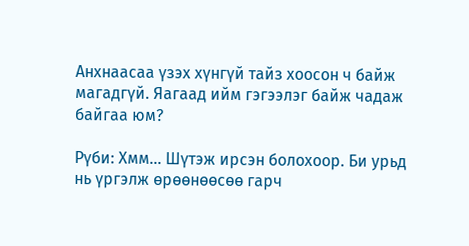Анхнаасаа үзэх хүнгүй тайз хоосон ч байж магадгүй. Яагаад ийм гэгээлэг байж чадаж байгаа юм?

Рүби: Хмм... Шүтэж ирсэн болохоор. Би урьд нь үргэлж өрөөнөөсөө гарч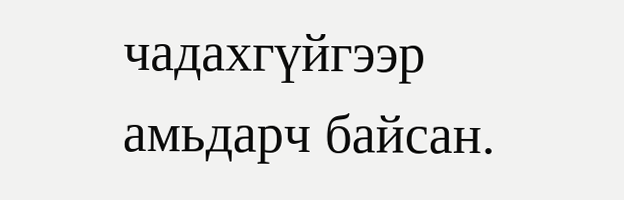чадахгүйгээр амьдарч байсан.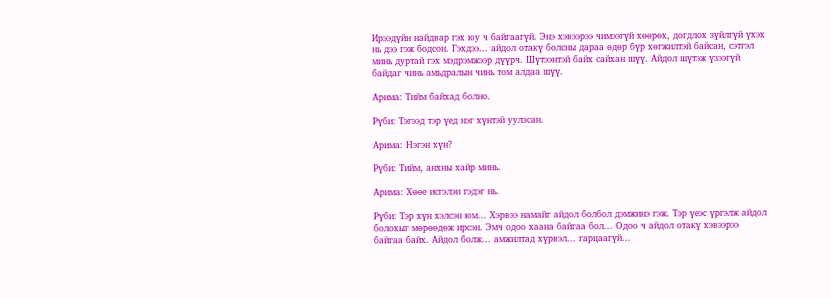Ирээдүйн найдвар гэх юу ч байгаагүй. Энэ хэвээрээ чимээгүй хөөрөх, догдлох зүйлгүй үхэх нь дээ гэж бодсон. Гэхдээ... айдол отакү болсны дараа өдөр бүр хөгжилтэй байсан, сэтгэл минь дуртай гэх мэдрэмжээр дүүрч. Шүтээнтэй байх сайхан шүү. Айдол шүтэж үзээгүй байдаг чинь амьдралын чинь том алдаа шүү.

Арима: Тийм байхад болно.

Рүби: Тэгээд тэр үед нэг хүнтэй уулзсан.

Арима: Нэгэн хүн?

Рүби: Тийм, анхны хайр минь.

Арима: Хөөе исгэлэн гэдэг нь.

Рүби: Тэр хүн хэлсэн юм... Хэрвээ намайг айдол болбол дэмжинэ гэж. Тэр үеэс үргэлж айдол болохыг мөрөөдөж ирсэн. Эмч одоо хаана байгаа бол... Одоо ч айдол отакү хэвээрээ байгаа байх. Айдол болж... амжилтад хүрвэл... гарцаагүй...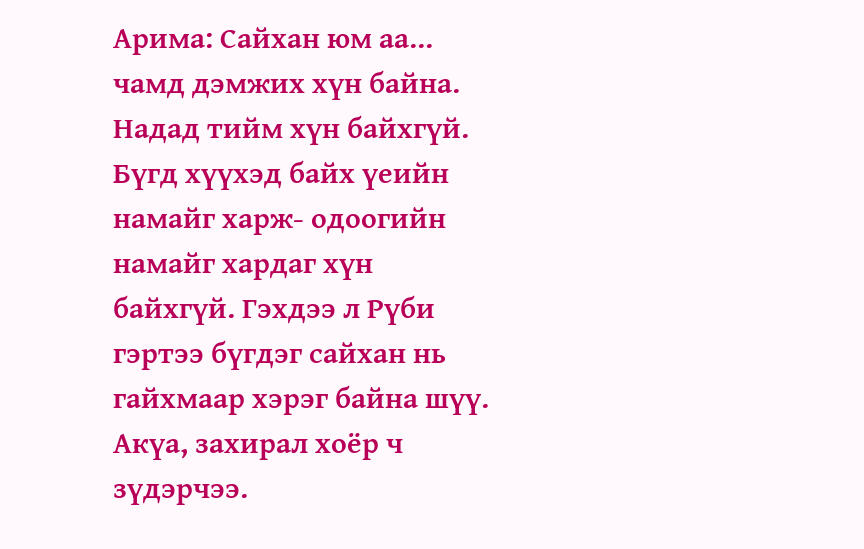Арима: Сайхан юм аа... чамд дэмжих хүн байна. Надад тийм хүн байхгүй. Бүгд хүүхэд байх үеийн намайг харж- одоогийн намайг хардаг хүн байхгүй. Гэхдээ л Рүби гэртээ бүгдэг сайхан нь гайхмаар хэрэг байна шүү. Акүа, захирал хоёр ч зүдэрчээ.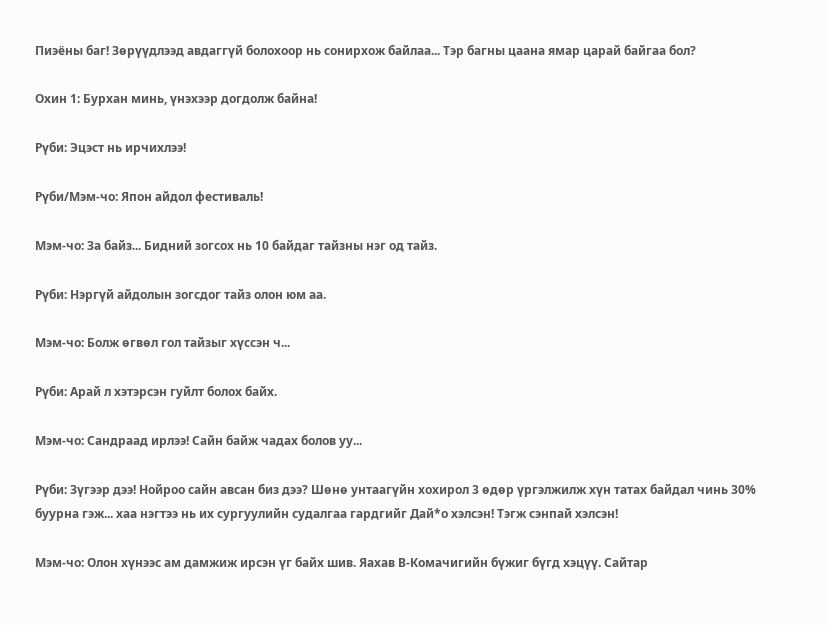Пиэёны баг! Зөрүүдлээд авдаггүй болохоор нь сонирхож байлаа... Тэр багны цаана ямар царай байгаа бол?

Охин 1: Бурхан минь, үнэхээр догдолж байна!

Рүби: Эцэст нь ирчихлээ!

Рүби/Мэм-чо: Япон айдол фестиваль!

Мэм-чо: За байз... Бидний зогсох нь 10 байдаг тайзны нэг од тайз.

Рүби: Нэргүй айдолын зогсдог тайз олон юм аа.

Мэм-чо: Болж өгвөл гол тайзыг хүссэн ч...

Рүби: Арай л хэтэрсэн гуйлт болох байх.

Мэм-чо: Сандраад ирлээ! Сайн байж чадах болов уу...

Рүби: Зүгээр дээ! Нойроо сайн авсан биз дээ? Шөнө унтаагүйн хохирол 3 өдөр үргэлжилж хүн татах байдал чинь 30% буурна гэж... хаа нэгтээ нь их сургуулийн судалгаа гардгийг Дай*о хэлсэн! Тэгж сэнпай хэлсэн!

Мэм-чо: Олон хүнээс ам дамжиж ирсэн үг байх шив. Яахав В-Комачигийн бүжиг бүгд хэцүү. Сайтар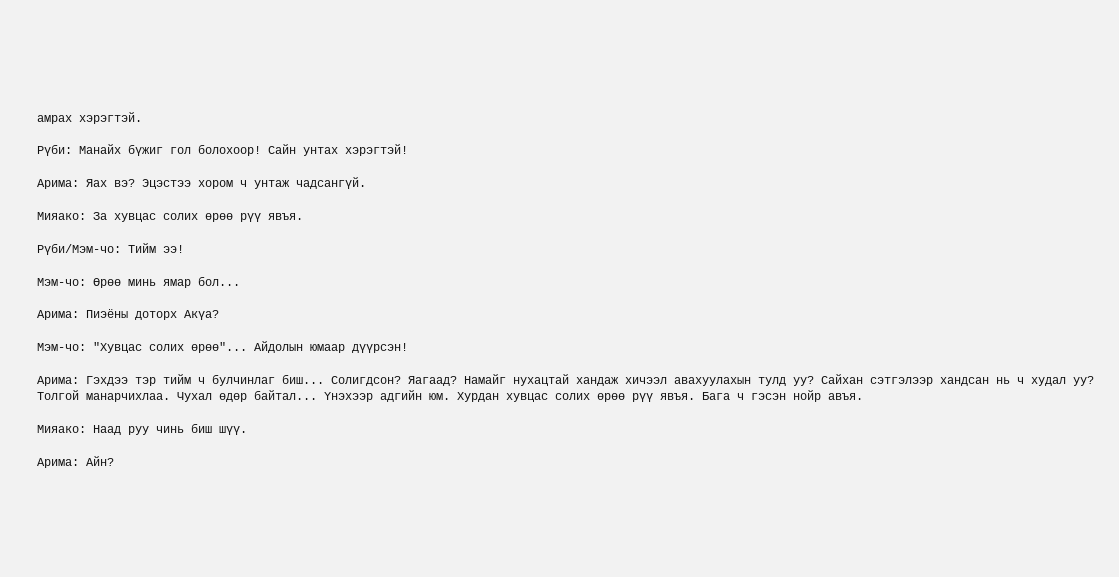амрах хэрэгтэй.

Рүби: Манайх бүжиг гол болохоор! Сайн унтах хэрэгтэй!

Арима: Яах вэ? Эцэстээ хором ч унтаж чадсангүй.

Мияако: За хувцас солих өрөө рүү явъя.

Рүби/Мэм-чо: Тийм ээ!

Мэм-чо: Өрөө минь ямар бол...

Арима: Пиэёны доторх Акүа?

Мэм-чо: "Хувцас солих өрөө"... Айдолын юмаар дүүрсэн!

Арима: Гэхдээ тэр тийм ч булчинлаг биш... Солигдсон? Яагаад? Намайг нухацтай хандаж хичээл авахуулахын тулд уу? Сайхан сэтгэлээр хандсан нь ч худал уу? Толгой манарчихлаа. Чухал өдөр байтал... Үнэхээр адгийн юм. Хурдан хувцас солих өрөө рүү явъя. Бага ч гэсэн нойр авъя.

Мияако: Наад руу чинь биш шүү.

Арима: Айн?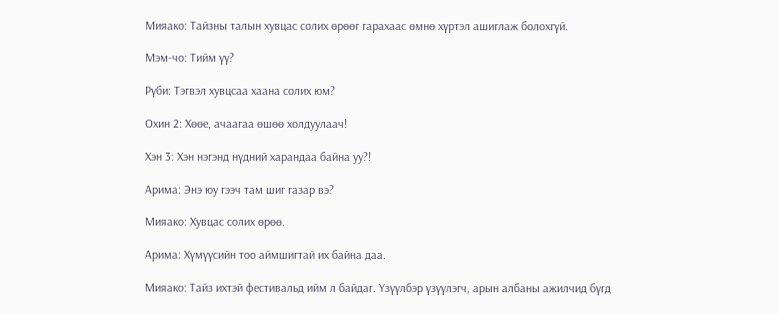Мияако: Тайзны талын хувцас солих өрөөг гарахаас өмнө хүртэл ашиглаж болохгүй.

Мэм-чо: Тийм үү?

Рүби: Тэгвэл хувцсаа хаана солих юм?

Охин 2: Хөөе, ачаагаа өшөө холдуулаач!

Хэн 3: Хэн нэгэнд нүдний харандаа байна уу?!

Арима: Энэ юу гээч там шиг газар вэ?

Мияако: Хувцас солих өрөө.

Арима: Хүмүүсийн тоо аймшигтай их байна даа.

Мияако: Тайз ихтэй фестивальд ийм л байдаг. Үзүүлбэр үзүүлэгч, арын албаны ажилчид бүгд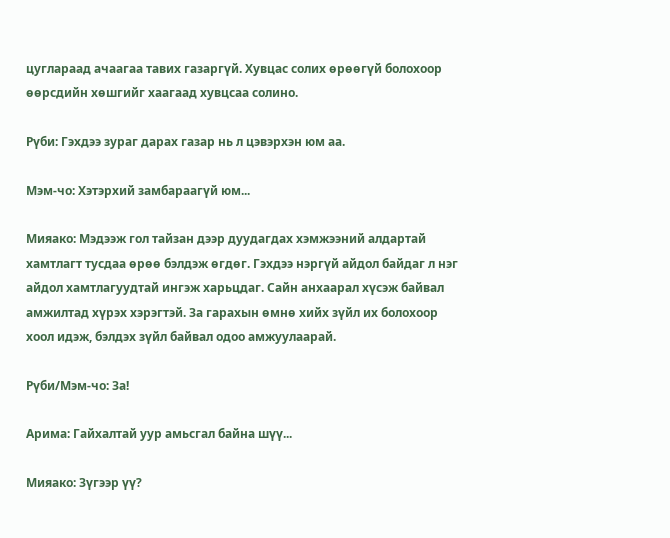цуглараад ачаагаа тавих газаргүй. Хувцас солих өрөөгүй болохоор өөрсдийн хөшгийг хаагаад хувцсаа солино.

Рүби: Гэхдээ зураг дарах газар нь л цэвэрхэн юм аа.

Мэм-чо: Хэтэрхий замбараагүй юм...

Мияако: Мэдээж гол тайзан дээр дуудагдах хэмжээний алдартай хамтлагт тусдаа өрөө бэлдэж өгдөг. Гэхдээ нэргүй айдол байдаг л нэг айдол хамтлагуудтай ингэж харьцдаг. Сайн анхаарал хүсэж байвал амжилтад хүрэх хэрэгтэй. За гарахын өмнө хийх зүйл их болохоор хоол идэж, бэлдэх зүйл байвал одоо амжуулаарай.

Рүби/Мэм-чо: За!

Арима: Гайхалтай уур амьсгал байна шүү...

Мияако: Зүгээр үү?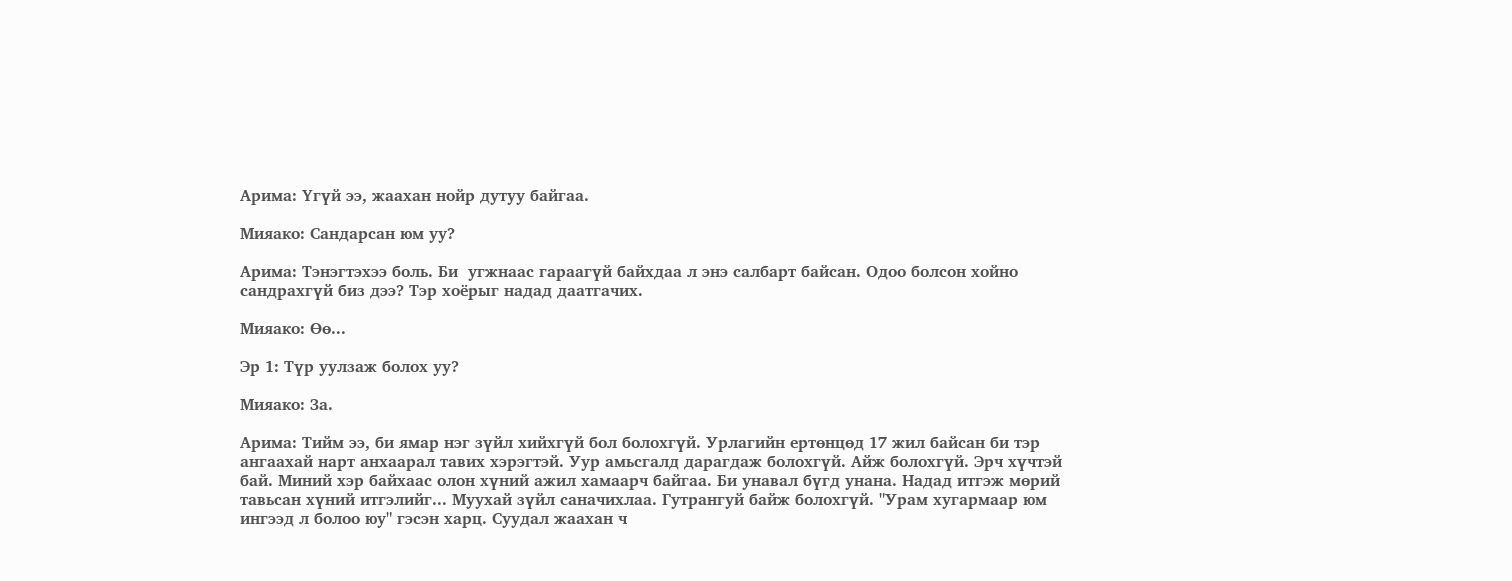Арима: Үгүй ээ, жаахан нойр дутуу байгаа.

Мияако: Сандарсан юм уу?

Арима: Тэнэгтэхээ боль. Би  угжнаас гараагүй байхдаа л энэ салбарт байсан. Одоо болсон хойно сандрахгүй биз дээ? Тэр хоёрыг надад даатгачих.

Мияако: Өө...

Эр 1: Түр уулзаж болох уу?

Мияако: За.

Арима: Тийм ээ, би ямар нэг зүйл хийхгүй бол болохгүй. Урлагийн ертөнцөд 17 жил байсан би тэр ангаахай нарт анхаарал тавих хэрэгтэй. Уур амьсгалд дарагдаж болохгүй. Айж болохгүй. Эрч хүчтэй бай. Миний хэр байхаас олон хүний ажил хамаарч байгаа. Би унавал бүгд унана. Надад итгэж мөрий тавьсан хүний итгэлийг... Муухай зүйл саначихлаа. Гутрангуй байж болохгүй. "Урам хугармаар юм ингээд л болоо юу" гэсэн харц. Суудал жаахан ч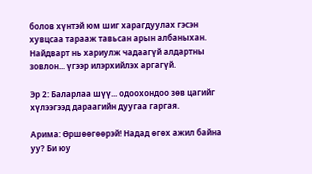болов хүнтэй юм шиг харагдуулах гэсэн хувцсаа тарааж тавьсан арын албаныхан. Найдварт нь хариулж чадаагүй алдартны зовлон... үгээр илэрхийлэх аргагүй.

Эр 2: Баларлаа шүү... одоохондоо зөв цагийг хүлээгээд дараагийн дуугаа гаргая.

Арима: Өршөөгөөрэй! Надад өгөх ажил байна уу? Би юу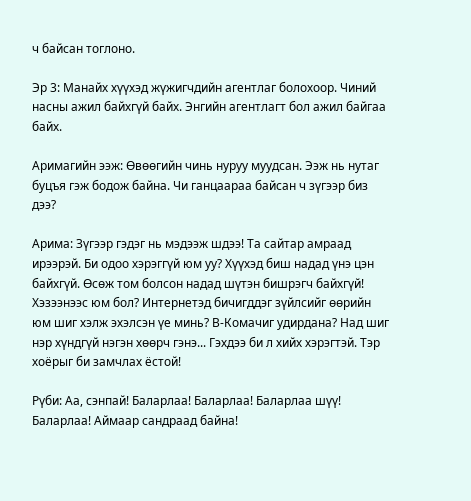ч байсан тоглоно.

Эр 3: Манайх хүүхэд жүжигчдийн агентлаг болохоор. Чиний насны ажил байхгүй байх. Энгийн агентлагт бол ажил байгаа байх.

Аримагийн ээж: Өвөөгийн чинь нуруу муудсан. Ээж нь нутаг буцъя гэж бодож байна. Чи ганцаараа байсан ч зүгээр биз дээ?

Арима: Зүгээр гэдэг нь мэдээж шдээ! Та сайтар амраад ирээрэй. Би одоо хэрэггүй юм уу? Хүүхэд биш надад үнэ цэн байхгүй. Өсөж том болсон надад шүтэн бишрэгч байхгүй! Хэзээнээс юм бол? Интернетэд бичигддэг зүйлсийг өөрийн юм шиг хэлж эхэлсэн үе минь? В-Комачиг удирдана? Над шиг нэр хүндгүй нэгэн хөөрч гэнэ... Гэхдээ би л хийх хэрэгтэй. Тэр хоёрыг би замчлах ёстой!

Рүби: Аа, сэнпай! Баларлаа! Баларлаа! Баларлаа шүү! Баларлаа! Аймаар сандраад байна!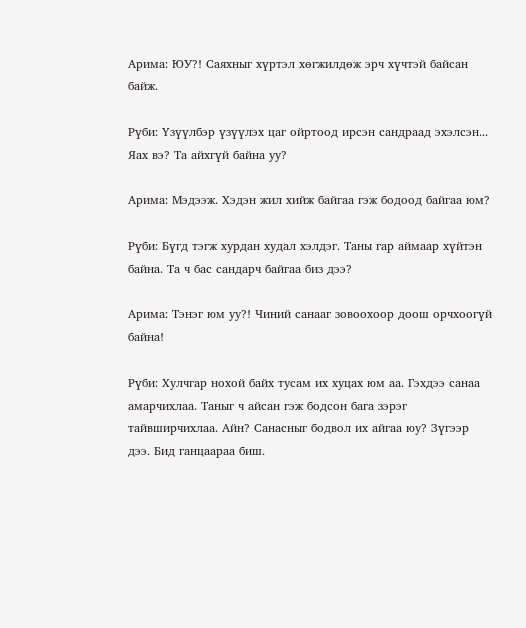Арима: ЮУ?! Саяхныг хүртэл хөгжилдөж эрч хүчтэй байсан байж.

Рүби: Үзүүлбэр үзүүлэх цаг ойртоод ирсэн сандраад эхэлсэн... Яах вэ? Та айхгүй байна уу?

Арима: Мэдээж. Хэдэн жил хийж байгаа гэж бодоод байгаа юм?

Рүби: Бүгд тэгж хурдан худал хэлдэг. Таны гар аймаар хүйтэн байна. Та ч бас сандарч байгаа биз дээ?

Арима: Тэнэг юм уу?! Чиний санааг зовоохоор доош орчхоогүй байна!

Рүби: Хулчгар нохой байх тусам их хуцах юм аа. Гэхдээ санаа амарчихлаа. Таныг ч айсан гэж бодсон бага зэрэг тайвширчихлаа. Айн? Санасныг бодвол их айгаа юу? Зүгээр дээ. Бид ганцаараа биш.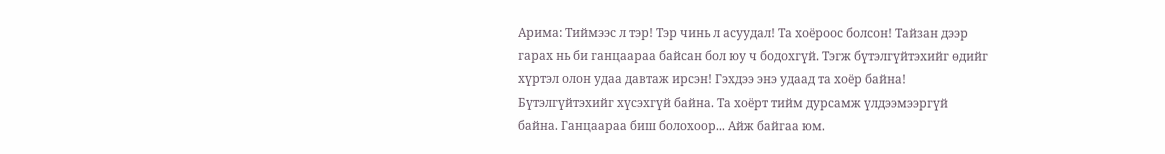Арима: Тиймээс л тэр! Тэр чинь л асуудал! Та хоёроос болсон! Тайзан дээр гарах нь би ганцаараа байсан бол юу ч бодохгүй. Тэгж бүтэлгүйтэхийг өдийг хүртэл олон удаа давтаж ирсэн! Гэхдээ энэ удаад та хоёр байна! Бүтэлгүйтэхийг хүсэхгүй байна. Та хоёрт тийм дурсамж үлдээмээргүй байна. Ганцаараа биш болохоор... Айж байгаа юм.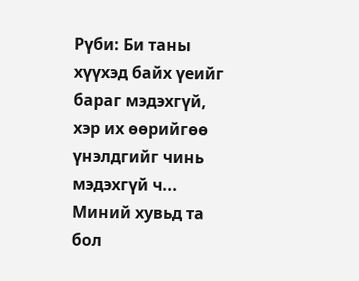Рүби: Би таны хүүхэд байх үеийг бараг мэдэхгүй, хэр их өөрийгөө үнэлдгийг чинь мэдэхгүй ч... Миний хувьд та бол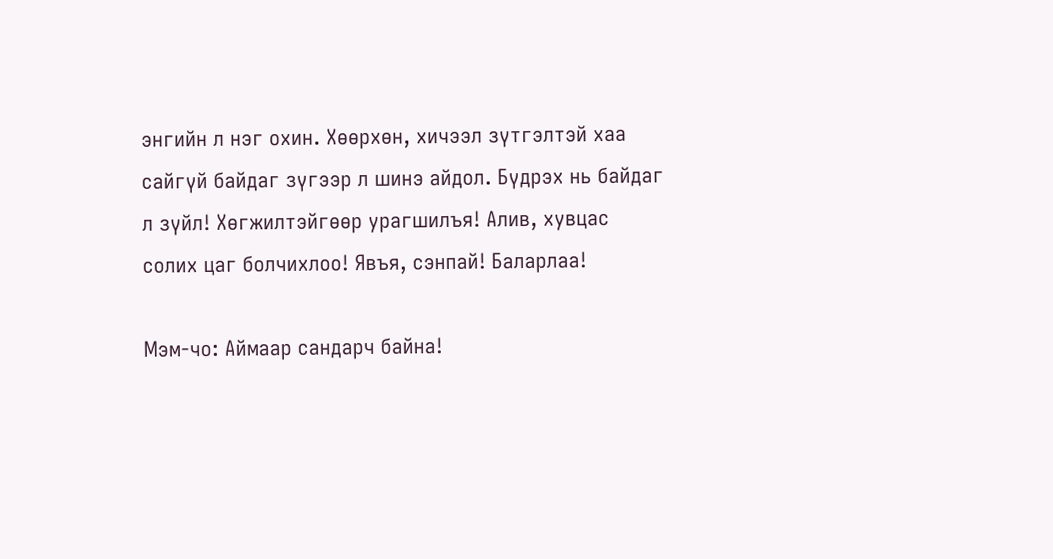энгийн л нэг охин. Хөөрхөн, хичээл зүтгэлтэй хаа сайгүй байдаг зүгээр л шинэ айдол. Бүдрэх нь байдаг л зүйл! Хөгжилтэйгөөр урагшилъя! Алив, хувцас солих цаг болчихлоо! Явъя, сэнпай! Баларлаа!

Мэм-чо: Аймаар сандарч байна!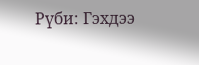Рүби: Гэхдээ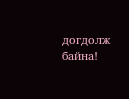догдолж байна!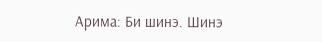Арима: Би шинэ. Шинэ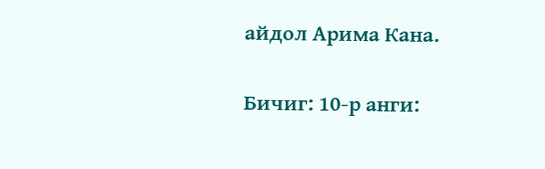айдол Арима Кана.

Бичиг: 10-р анги: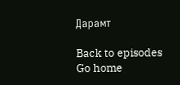Дарамт

Back to episodes Go home